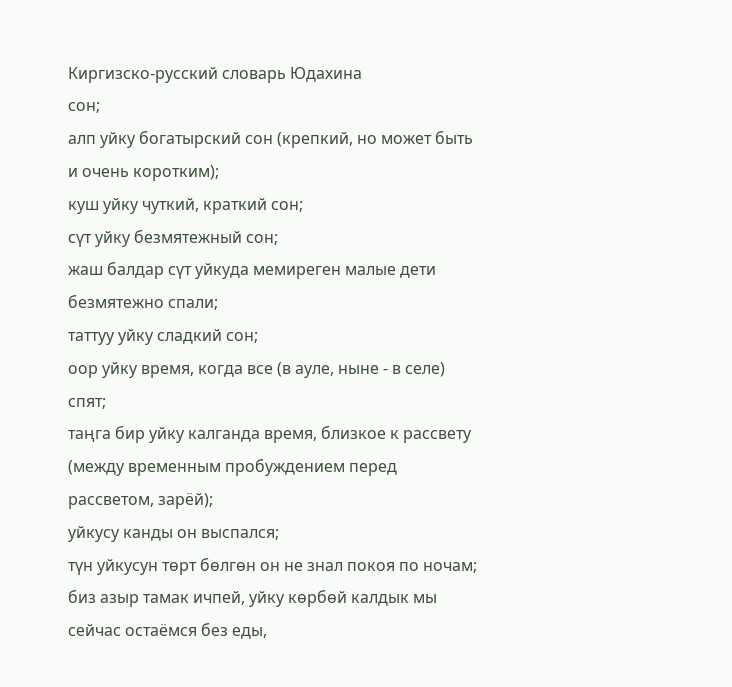Киргизско-русский словарь Юдахина
сон;
алп уйку богатырский сон (крепкий, но может быть и очень коротким);
куш уйку чуткий, краткий сон;
сүт уйку безмятежный сон;
жаш балдар сүт уйкуда мемиреген малые дети безмятежно спали;
таттуу уйку сладкий сон;
оор уйку время, когда все (в ауле, ныне - в селе) спят;
таңга бир уйку калганда время, близкое к рассвету (между временным пробуждением перед рассветом, зарёй);
уйкусу канды он выспался;
түн уйкусун төрт бөлгөн он не знал покоя по ночам;
биз азыр тамак ичпей, уйку көрбөй калдык мы сейчас остаёмся без еды,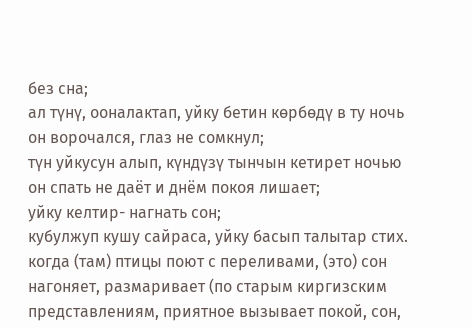без сна;
ал түнү, ооналактап, уйку бетин көрбөдү в ту ночь он ворочался, глаз не сомкнул;
түн уйкусун алып, күндүзү тынчын кетирет ночью он спать не даёт и днём покоя лишает;
уйку келтир- нагнать сон;
кубулжуп кушу сайраса, уйку басып талытар стих. когда (там) птицы поют с переливами, (это) сон нагоняет, размаривает (по старым киргизским представлениям, приятное вызывает покой, сон,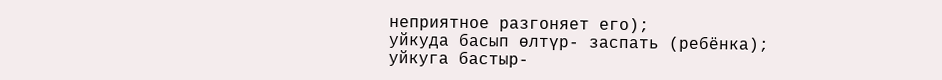неприятное разгоняет его);
уйкуда басып өлтүр- заспать (ребёнка);
уйкуга бастыр-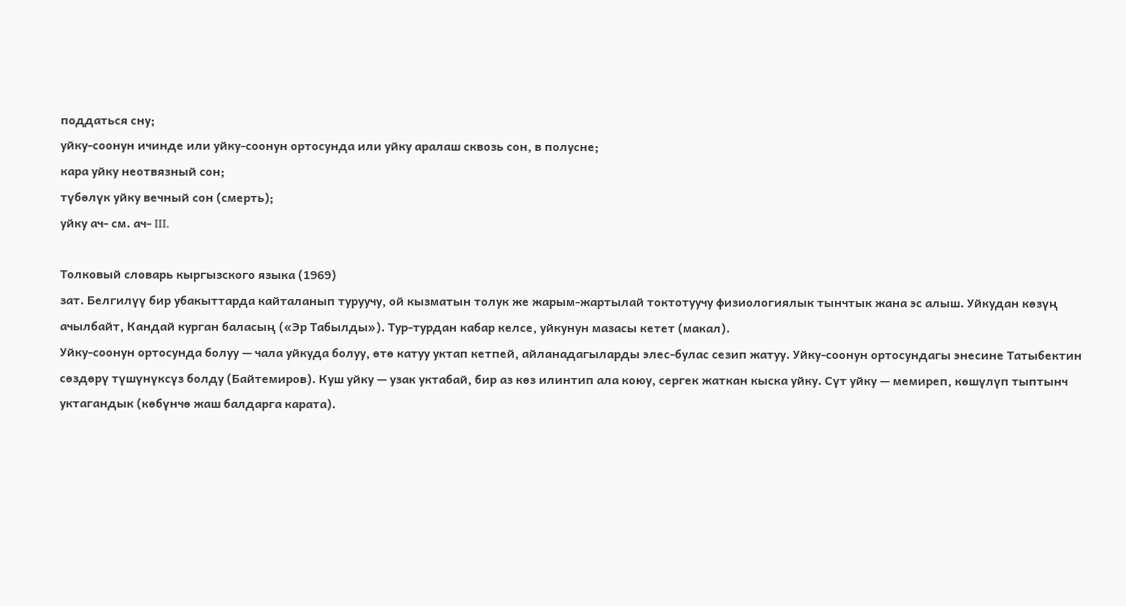поддаться сну;
уйку-соонун ичинде или уйку-соонун ортосунда или уйку аралаш сквозь сон, в полусне;
кара уйку неотвязный сон;
түбөлүк уйку вечный сон (смерть);
уйку ач- см. ач- III.

Толковый словарь кыргызского языка (1969)
зат. Белгилүү бир убакыттарда кайталанып туруучу, ой кызматын толук же жарым-жартылай токтотуучу физиологиялык тынчтык жана эс алыш. Уйкудан көзүң ачылбайт, Кандай курган баласың («Эр Табылды»). Тур-турдан кабар келсе, уйкунун мазасы кетет (макал).
Уйку-соонун ортосунда болуу — чала уйкуда болуу, өтө катуу уктап кетпей, айланадагыларды элес-булас сезип жатуу. Уйку-соонун ортосундагы энесине Татыбектин сөздөрү түшүнүксүз болду (Байтемиров). Куш уйку — узак уктабай, бир аз көз илинтип ала коюу, сергек жаткан кыска уйку. Сүт уйку — мемиреп, көшүлүп тыптынч уктагандык (көбүнчө жаш балдарга карата).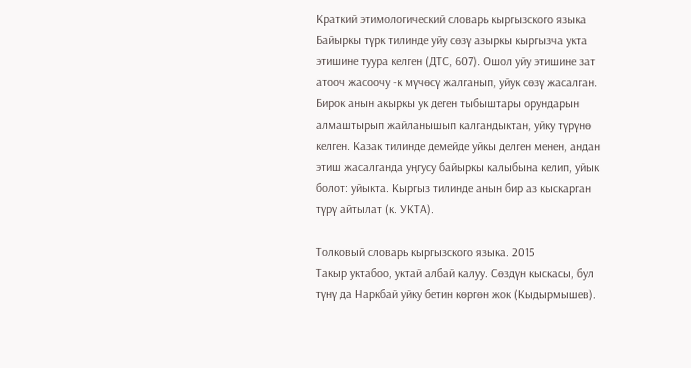Краткий этимологический словарь кыргызского языка
Байыркы түрк тилинде уйу сөзү азыркы кыргызча укта этишине туура келген (ДТС, 607). Ошол уйу этишине зат атооч жасоочу -к мүчөсү жалганып, уйук сөзү жасалган. Бирок анын акыркы ук деген тыбыштары орундарын алмаштырып жайланышып калгандыктан, уйку түрүнө келген. Казак тилинде демейде уйкы делген менен, андан этиш жасалганда уңгусу байыркы калыбына келип, уйык болот: уйыкта. Кыргыз тилинде анын бир аз кыскарган түрү айтылат (к. УКТА).

Толковый словарь кыргызского языка. 2015
Такыр уктабоо, уктай албай калуу. Сөздүн кыскасы, бул түнү да Наркбай уйку бетин көргөн жок (Кыдырмышев).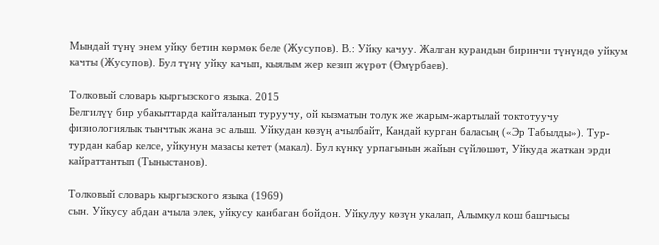Мындай түнү энем уйку бетин көрмөк беле (Жусупов). В.: Уйку качуу. Жалган курандын биринчи түнүндө уйкум качты (Жусупов). Бул түнү уйку качып, кыялым жер кезип жүрөт (Өмүрбаев).

Толковый словарь кыргызского языка. 2015
Белгилүү бир убакыттарда кайталанып туруучу, ой кызматын толук же жарым-жартылай токтотуучу физиологиялык тынчтык жана эс алыш. Уйкудан көзүң ачылбайт, Кандай курган баласың («Эр Табылды»). Тур-турдан кабар келсе, уйкунун мазасы кетет (макал). Бул күнкү урпагынын жайын сүйлөшөт, Уйкуда жаткан эрди кайраттантып (Тыныстанов).

Толковый словарь кыргызского языка (1969)
сын. Уйкусу абдан ачыла элек, уйкусу канбаган бойдон. Уйкулуу көзүн укалап, Алымкул кош башчысы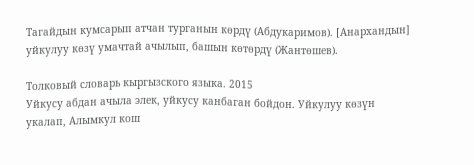Тагайдын кумсарып атчан турганын көрдү (Абдукаримов). [Анархандын] уйкулуу көзү умачтай ачылып, башын көтөрдү (Жантөшев).

Толковый словарь кыргызского языка. 2015
Уйкусу абдан ачыла элек, уйкусу канбаган бойдон. Уйкулуу көзүн укалап, Алымкул кош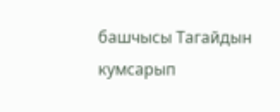башчысы Тагайдын кумсарып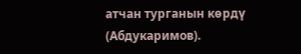атчан турганын көрдү (Абдукаримов).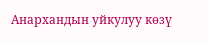Анархандын уйкулуу көзү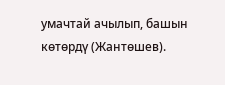умачтай ачылып, башын көтөрдү (Жантөшев).